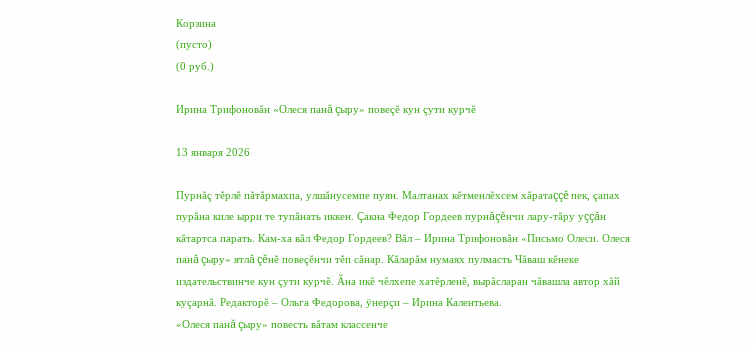Корзина
(пусто)
(0 руб.)

Ирина Трифоновăн «Олеся панă çыру» повеçĕ кун çути курчĕ

13 января 2026

Пурнăç тĕрлĕ пăтăрмахпа, улшăнусемпе пуян. Малтанах кĕтменлĕхсем хăратаççĕ пек, çапах пурăна киле ырри те тупăнать иккен. Çакна Федор Гордеев пурнăçĕнчи лару-тăру уççăн кăтартса парать. Кам-ха вăл Федор Гордеев? Вăл – Ирина Трифоновăн «Письмо Олеси. Олеся панă çыру» ятлă çĕнĕ повеçĕнчи тĕп сăнар. Кăларăм нумаях пулмасть Чăваш кĕнеке издательствинче кун çути курчĕ. Ăна икĕ чĕлхепе хатĕрленĕ, вырăсларан чăвашла автор хăй куçарнă. Редакторĕ – Ольга Федорова, ÿнерçи – Ирина Калентьева.
«Олеся панă çыру» повесть вăтам классенче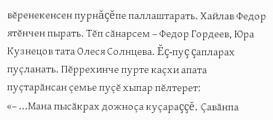вĕренекенсен пурнăçĕпе паллаштарать. Хайлав Федор ятĕнчен пырать. Тĕп сăнарсем – Федор Гордеев, Юра Кузнецов тата Олеся Солнцева. Ĕç-пуç çапларах пуçланать. Пĕррехинче пурте каçхи апата пуçтарăнсан çемье пуçĕ хыпар пĕлтерет:
«– ...Мана пысăкрах дожноçа куçараççĕ. Çавăнпа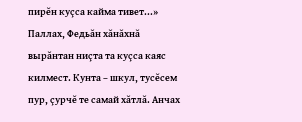пирĕн куçса кайма тивет...»
Паллах, Федьăн хăнăхнă вырăнтан ниçта та куçса каяс килмест. Кунта – шкул, тусĕсем пур, çурчĕ те самай хăтлă. Анчах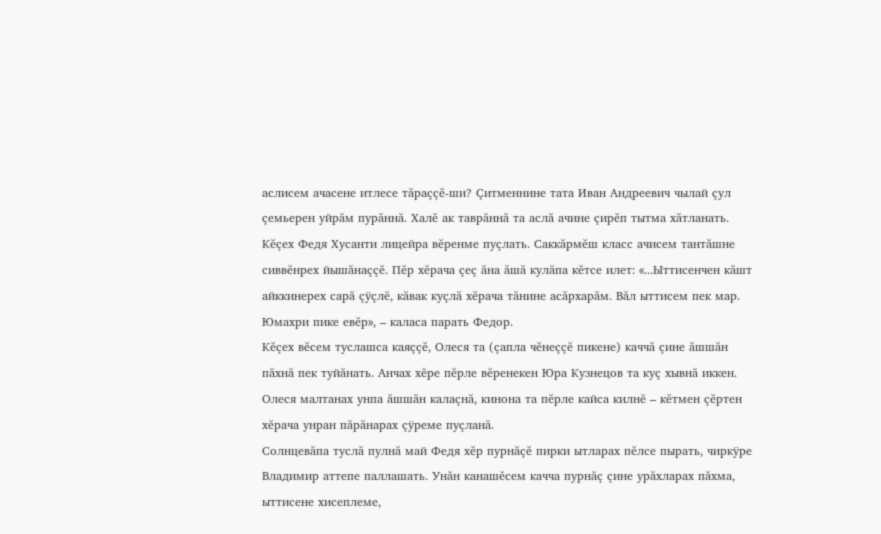аслисем ачасене итлесе тăраççĕ-ши? Çитменнине тата Иван Андреевич чылай çул çемьерен уйрăм пурăннă. Халĕ ак таврăннă та аслă ачине çирĕп тытма хăтланать.
Кĕçех Федя Хусанти лицейра вĕренме пуçлать. Саккăрмĕш класс ачисем тантăшне сиввĕнрех йышăнаççĕ. Пĕр хĕрача çеç ăна ăшă кулăпа кĕтсе илет: «...Ыттисенчен кăшт айккинерех сарă çÿçлĕ, кăвак куçлă хĕрача тăнине асăрхарăм. Вăл ыттисем пек мар. Юмахри пике евĕр», – каласа парать Федор.
Кĕçех вĕсем туслашса каяççĕ, Олеся та (çапла чĕнеççĕ пикене) каччă çине ăшшăн пăхнă пек туйăнать. Анчах хĕре пĕрле вĕренекен Юра Кузнецов та куç хывнă иккен. Олеся малтанах унпа ăшшăн калаçнă, кинона та пĕрле кайса килнĕ – кĕтмен çĕртен хĕрача унран пăрăнарах çÿреме пуçланă.
Солнцевăпа туслă пулнă май Федя хĕр пурнăçĕ пирки ытларах пĕлсе пырать, чиркÿре Владимир аттепе паллашать. Унăн канашĕсем качча пурнăç çине урăхларах пăхма, ыттисене хисеплеме,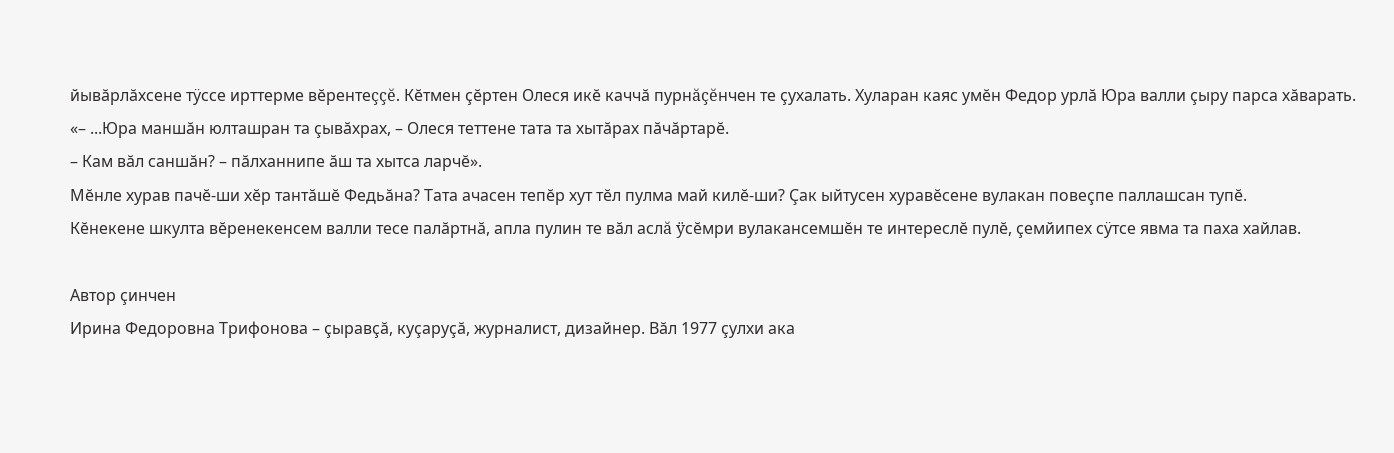йывăрлăхсене тÿссе ирттерме вĕрентеççĕ. Кĕтмен çĕртен Олеся икĕ каччă пурнăçĕнчен те çухалать. Хуларан каяс умĕн Федор урлă Юра валли çыру парса хăварать.
«– ...Юра маншăн юлташран та çывăхрах, – Олеся теттене тата та хытăрах пăчăртарĕ.
– Кам вăл саншăн? – пăлханнипе ăш та хытса ларчĕ».
Мĕнле хурав пачĕ-ши хĕр тантăшĕ Федьăна? Тата ачасен тепĕр хут тĕл пулма май килĕ-ши? Çак ыйтусен хуравĕсене вулакан повеçпе паллашсан тупĕ.
Кĕнекене шкулта вĕренекенсем валли тесе палăртнă, апла пулин те вăл аслă ÿсĕмри вулакансемшĕн те интереслĕ пулĕ, çемйипех сÿтсе явма та паха хайлав.

Автор çинчен
Ирина Федоровна Трифонова – çыравçă, куçаруçă, журналист, дизайнер. Вăл 1977 çулхи ака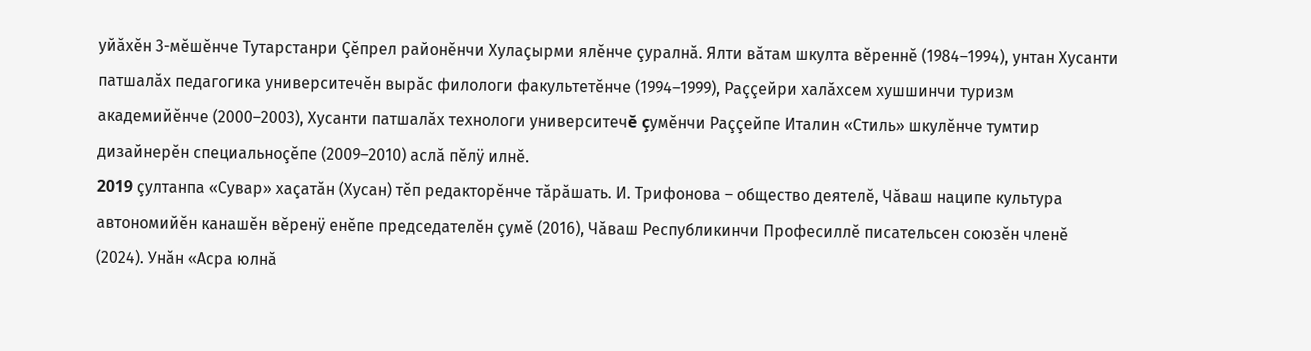уйăхĕн 3-мĕшĕнче Тутарстанри Çĕпрел районĕнчи Хулаçырми ялĕнче çуралнă. Ялти вăтам шкулта вĕреннĕ (1984–1994), унтан Хусанти патшалăх педагогика университечĕн вырăс филологи факультетĕнче (1994–1999), Раççейри халăхсем хушшинчи туризм академийĕнче (2000–2003), Хусанти патшалăх технологи университечĕ çумĕнчи Раççейпе Италин «Стиль» шкулĕнче тумтир дизайнерĕн специальноçĕпе (2009–2010) аслă пĕлÿ илнĕ.
2019 çултанпа «Сувар» хаçатăн (Хусан) тĕп редакторĕнче тăрăшать. И. Трифонова – общество деятелĕ, Чăваш наципе культура автономийĕн канашĕн вĕренÿ енĕпе председателĕн çумĕ (2016), Чăваш Республикинчи Професиллĕ писательсен союзĕн членĕ (2024). Унăн «Асра юлнă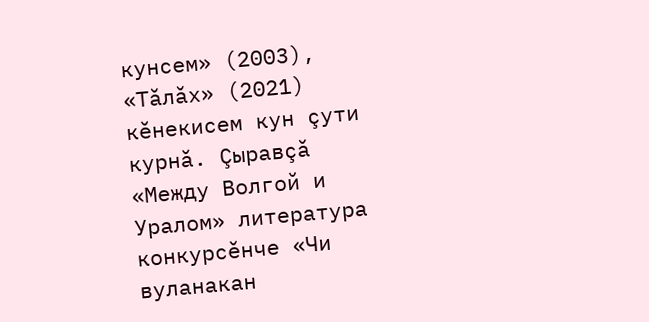кунсем» (2003), «Тăлăх» (2021) кĕнекисем кун çути курнă. Çыравçă «Между Волгой и Уралом» литература конкурсĕнче «Чи вуланакан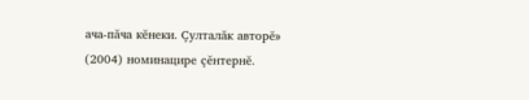ача-пăча кĕнеки. Çулталăк авторĕ» (2004) номинацире çĕнтернĕ.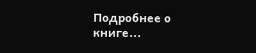Подробнее о книге...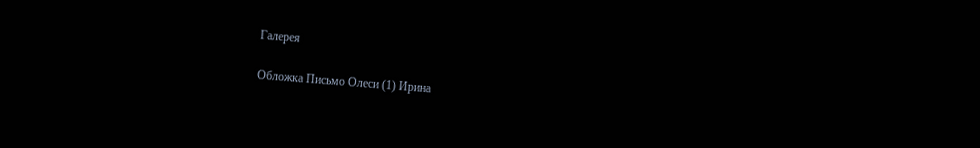Галерея

Обложка Письмо Олеси (1) Ирина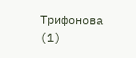Трифонова (1)